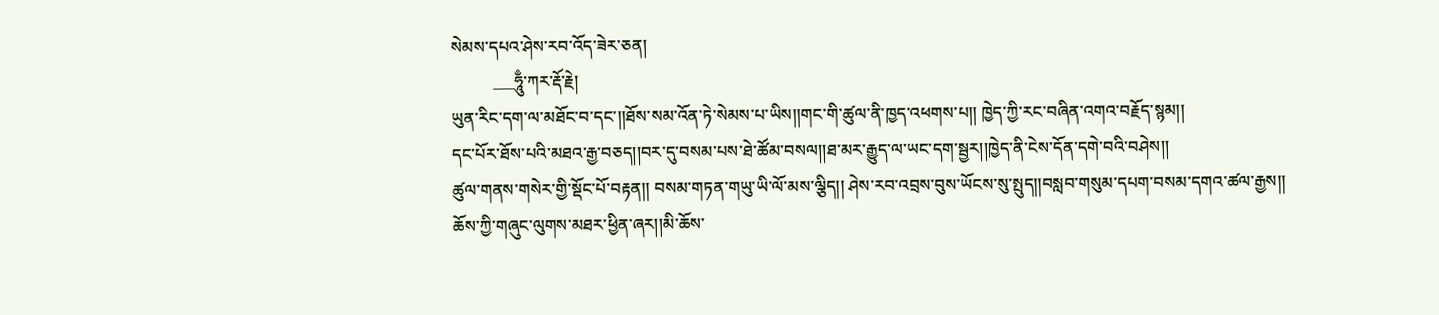སེམས་དཔའ་ཤེས་རབ་འོད་ཟེར་ཅན།
          ___ཧཱུྃ་ཀར་རྡོ་རྗེ།
ཡུན་རིང་དག་ལ་མཐོང་བ་དང་།།ཐོས་སམ་འོན་ཏེ་སེམས་པ་ཡིས།།གང་གི་ཚུལ་ནི་ཁྱད་འཕགས་པ།། ཁྱེད་ཀྱི་རང་བཞིན་འགའ་བརྗོད་སྙམ།།
དང་པོར་ཐོས་པའི་མཐའ་རྒྱ་བཅད།།བར་དུ་བསམ་པས་ཐེ་ཚོམ་བསལ།།ཐ་མར་རྒྱུད་ལ་ཡང་དག་སྦྱར།།ཁྱེད་ནི་ངེས་དོན་དགེ་བའི་བཤེས།།
ཚུལ་གནས་གསེར་གྱི་སྡོང་པོ་བརྟན།། བསམ་གཏན་གཡུ་ཡི་ལོ་མས་ལྕིད།། ཤེས་རབ་འབྲས་བུས་ཡོངས་སུ་སྤུད།།བསླབ་གསུམ་དཔག་བསམ་དགའ་ཚལ་རྒྱས།།
ཆོས་ཀྱི་གཞུང་ལུགས་མཐར་ཕྱིན་ཞར།།མི་ཆོས་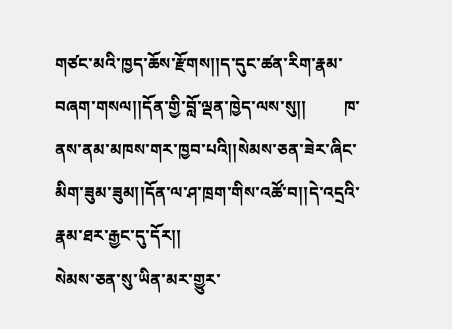གཙང་མའི་ཁྱད་ཆོས་རྫོགས།།ད་དུང་ཚན་རིག་རྣམ་བཞག་གསལ།།དོན་གྱི་བློ་ལྡན་ཁྱེད་ལས་སུ།།         ཁ་ནས་ནམ་མཁས་གར་ཁྱབ་པའི།།སེམས་ཅན་ཟེར་ཞིང་མིག་ཟུམ་ཟུམ།།དོན་ལ་ཤ་ཁྲག་གིས་འཚོ་བ།།དེ་འདྲའི་རྣམ་ཐར་རྒྱང་དུ་དོར།།
སེམས་ཅན་སུ་ཡིན་མར་གྱུར་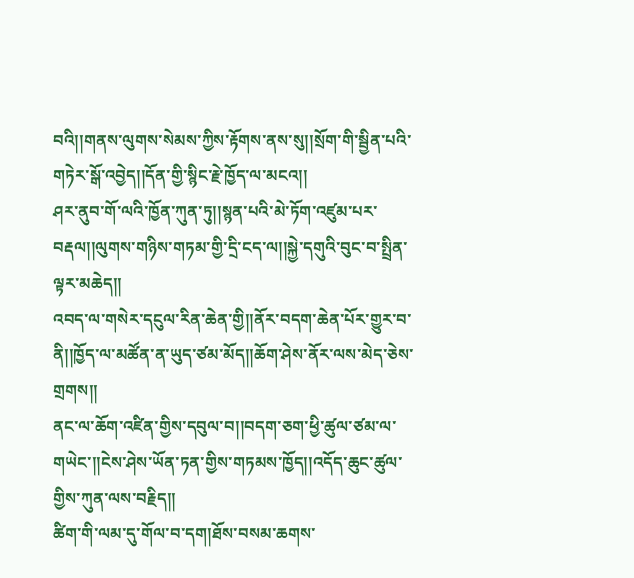བའི།།གནས་ལུགས་སེམས་ཀྱིས་རྟོགས་ནས་སུ།།སྲོག་གི་སྦྱིན་པའི་གཏེར་སྒོ་འབྱེད།།དོན་གྱི་སྙིང་རྗེ་ཁྱོད་ལ་མངའ།།
ཤར་ནུབ་གོ་ལའི་ཁྱོན་ཀུན་ཏུ།།སྙན་པའི་མེ་ཏོག་འཛུམ་པར་བརྡལ།།ལུགས་གཉིས་གཏམ་གྱི་དྲི་ངད་ལ།།སྐྱེ་དགུའི་བུང་བ་སྤྲིན་ལྟར་མཆེད།།
འབད་ལ་གསེར་དངུལ་རིན་ཆེན་གྱི།།ནོར་བདག་ཆེན་པོར་གྱུར་བ་ནི།།ཁྱོད་ལ་མཚོན་ན་ཡུད་ཙམ་མོད།།ཆོག་ཤེས་ནོར་ལས་མེད་ཅེས་གྲགས།།
ནང་ལ་ཆོག་འཛིན་གྱིས་དབུལ་བ།།བདག་ཅག་ཕྱི་ཚུལ་ཙམ་ལ་གཡེང་།།ངེས་ཤེས་ཡོན་ཏན་གྱིས་གཏམས་ཁྱོད།།འདོད་ཆུང་ཚུལ་གྱིས་ཀུན་ལས་བརྗིད།།
ཚིག་གི་ལམ་དུ་གོལ་བ་དག།ཐོས་བསམ་ཆགས་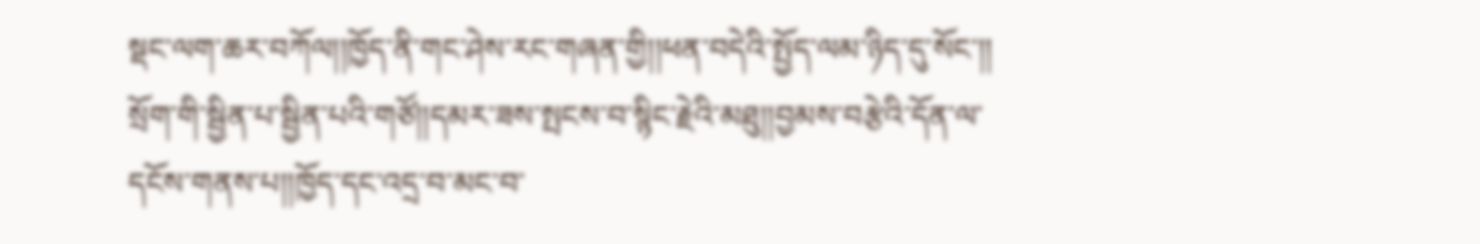སྡང་ལག་ཆར་བཀོལ།།ཁྱོད་ནི་གང་ཤེས་རང་གཞན་གྱི།།ཕན་བདེའི་སྤྱོད་ལམ་ཉིད་དུ་སོང་།།
སྲོག་གི་སྦྱིན་པ་སྦྱིན་པའི་གཙོ།།དམར་ཟས་སྤངས་བ་སྙིང་རྗེའི་མཐུ།།བྱམས་བརྩེའི་དོན་ལ་དངོས་གནས་པ།།ཁྱོད་དང་འདྲ་བ་མང་བ་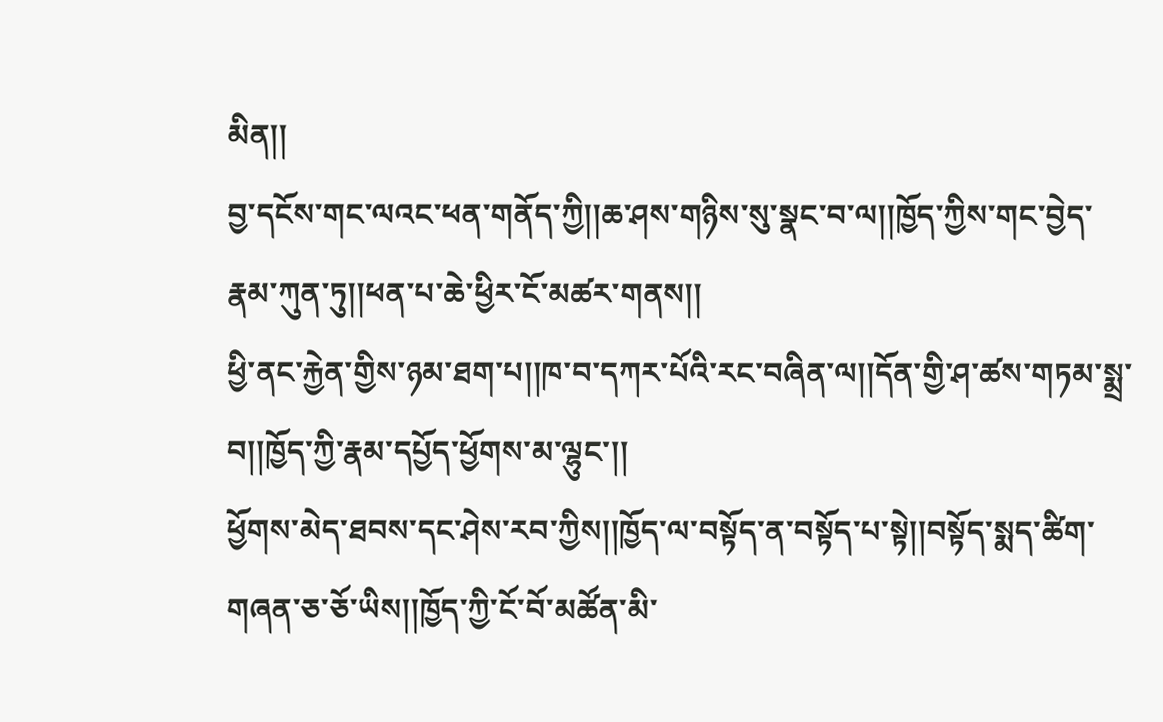མིན།།
བྱ་དངོས་གང་ལའང་ཕན་གནོད་ཀྱི།།ཆ་ཤས་གཉིས་སུ་སྣང་བ་ལ།།ཁྱོད་ཀྱིས་གང་བྱེད་རྣམ་ཀུན་ཏུ།།ཕན་པ་ཆེ་ཕྱིར་ངོ་མཚར་གནས།།
ཕྱི་ནང་རྐྱེན་གྱིས་ཉམ་ཐག་པ།།ཁ་བ་དཀར་པོའི་རང་བཞིན་ལ།།དོན་གྱི་ཤ་ཚས་གཏམ་སྨྲ་བ།།ཁྱོད་ཀྱི་རྣམ་དཔྱོད་ཕྱོགས་མ་ལྷུང་།།
ཕྱོགས་མེད་ཐབས་དང་ཤེས་རབ་ཀྱིས།།ཁྱོད་ལ་བསྟོད་ན་བསྟོད་པ་སྟེ།།བསྟོད་སྨད་ཚིག་གཞན་ཅ་ཅོ་ཡིས།།ཁྱོད་ཀྱི་ངོ་བོ་མཚོན་མི་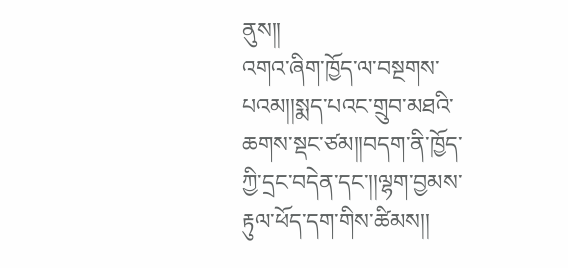ནུས།།
འགའ་ཞིག་ཁྱོད་ལ་བསྔགས་པའམ།།སྨད་པའང་གྲུབ་མཐའི་ཆགས་སྡང་ཙམ།།བདག་ནི་ཁྱོད་ཀྱི་དྲང་བདེན་དང་།།ལྷག་བྱམས་རྟུལ་ཕོད་དག་གིས་ཚིམས།།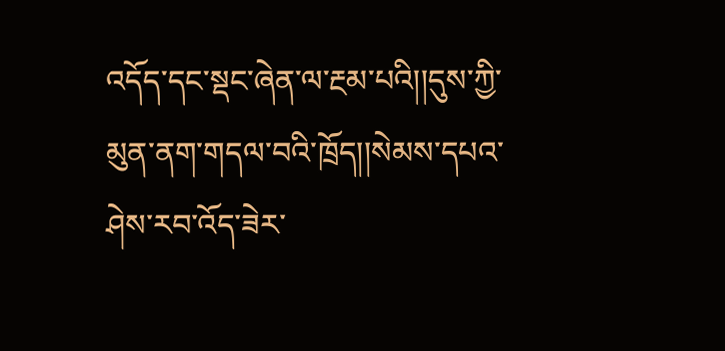འདོད་དང་སྡང་ཞེན་ལ་རྔམ་པའི།།དུས་ཀྱི་མུན་ནག་གདལ་བའི་ཁྲོད།།སེམས་དཔའ་ཤེས་རབ་འོད་ཟེར་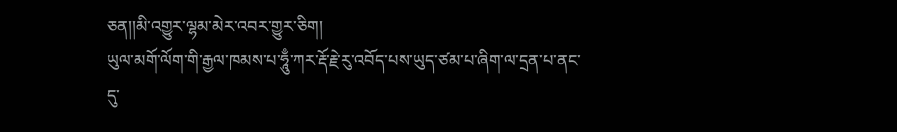ཅན།།མི་འགྱུར་ལྷམ་མེར་འབར་གྱུར་ཅིག།
ཡུལ་མགོ་ལོག་གི་རྒྱལ་ཁམས་པ་ཧཱུྃ་ཀར་རྡོ་རྗེ་རུ་འབོད་པས་ཡུད་ཙམ་པ་ཞིག་ལ་དྲན་པ་ནང་དུ་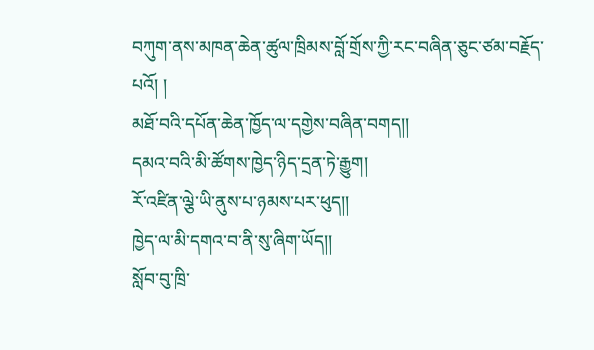བཀུག་ནས་མཁན་ཆེན་ཚུལ་ཁྲིམས་བློ་གྲོས་ཀྱི་རང་བཞིན་ཅུང་ཙམ་བརྗོད་པའོ། །
མཐོ་བའི་དཔོན་ཆེན་ཁྱོད་ལ་དགྱེས་བཞིན་བགད།།
དམའ་བའི་མི་ཚོགས་ཁྱེད་ཉིད་དྲན་ཏེ་རྒྱུག།
རོ་འཛིན་ལྕེ་ཡི་ནུས་པ་ཉམས་པར་ཕུད།།
ཁྱེད་ལ་མི་དགའ་བ་ནི་སུ་ཞིག་ཡོད།།
སློབ་བུ་ཁྲི་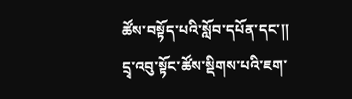ཚོས་བསྟོད་པའི་སློབ་དཔོན་དང་།།
དྲྭ་འབུ་སྟོང་ཚོས་སྡིགས་པའི་ཇག་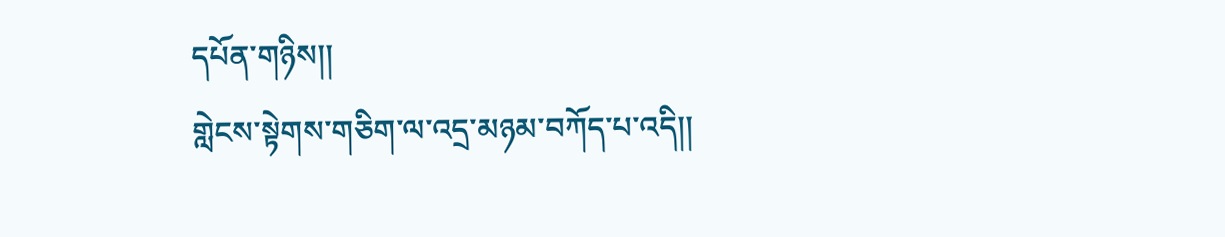དཔོན་གཉིས།།
གླེངས་སྟེགས་གཅིག་ལ་འདྲ་མཉམ་བཀོད་པ་འདི།།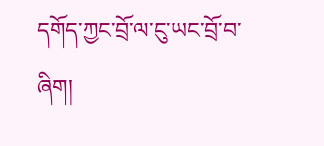དགོད་ཀྱང་བྲོ་ལ་ངུ་ཡང་བྲོ་བ་ཞིག།